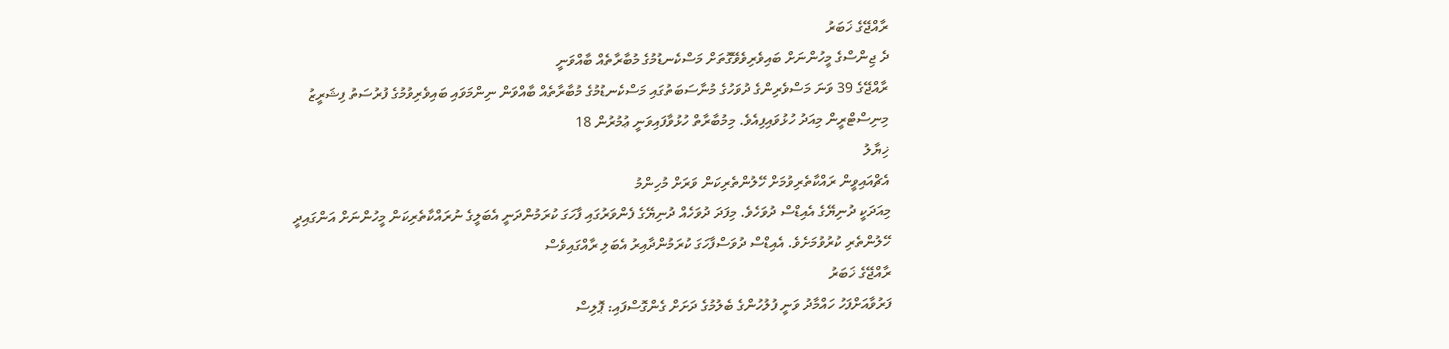ރާއްޖޭގެ ޚަބަރު
ދެ ޖިންސްގެ މީހުންނަށް ބައިވެރިވެވޭގޮތަށް މަސްކެނޑުމުގެ މުބާރާތެއް ބާއްވަނީ
ރާއްޖޭގެ 39 ވަނަ މަސްވެރިންގެ ދުވަހުގެ މުނާސަބަތުގައި މަސްކެނޑުމުގެ މުބާރާތެއް ބާއްވަން ނިންމަވައި ބައިވެރިވުމުގެ ފުރުސަތު ފިޝަރީޒު މިނިސްޓްރީން މިއަދު ހުޅުވައިފިއެވެ. މިމުބާރާތް ހުޅުވާފައިވަނީ ޢުމުރުން 18
ޚިޔާލު
އެޗްއައިވީން ރައްކާތެރިވުމަށް ހޭލުންތެރިކަން ވަރަށް މުހިންމު
މިއަދަކީ ދުނިޔޭގެ އެއިޑްސް ދުވަހެވެ. މިފަދަ ދުވަހެއް ދުނިޔޭގެ ފެންވަރުގައި ފާހަގަ ކުރަމުންދަނީ އެބަލީގެ ނުރައްކާތެރިކަން މީހުންނަށް އަންގައިދީ ހޭލުންތެރި ކުރުވުމަށެވެ. އެއިޑްސް ދުވަސްފާހަގަ ކުރަމުންދާއިރު އެބަލި ރާއްގައިވެސް
ރާއްޖޭގެ ޚަބަރު
ފަރުވާއަށްފަހު ހައްމާދު ވަނީ ފުލުހުންގެ ބެލުމުގެ ދަށަށް ގެންގޮސްފައި: ޕޮލިސް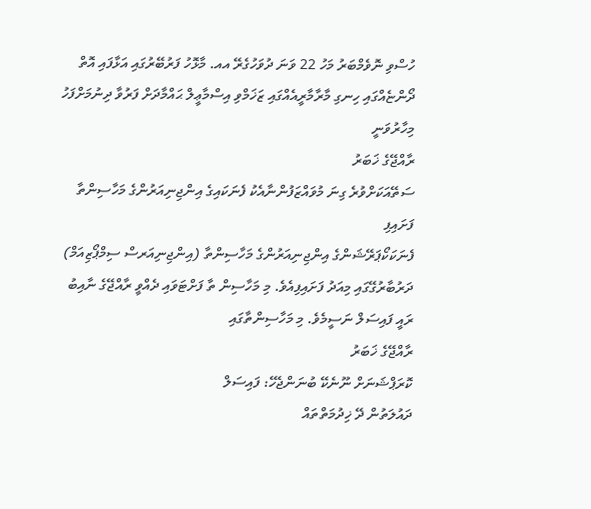ހުސްވި ނޮވެމްބަރު މަހު 22 ވަނަ ދުވަހުގެރޭ އއ. މާޅޮހު ފަރުބޭރުގައި އަޅާފައި އޮތް ދޯންޏެއްގައި ހިނގި މާރާމާރީއެއްގައި ޒަޚަމްވި އިސްމާޢީލް ޙައްމާދަށް ފަރުވާ ދިނުމަށްފަހު މިހާރުވަނީ
ރާއްޖޭގެ ޚަބަރު
ސަތޭއަކަށްވުރެ ގިނަ މުވައްޒަފުންނާއެކު ފެނަކައިގެ އިންޖިނިއަރުންގެ މަހާސިންތާ ފަށައިފި
ފެނަކަކޯޕަރޭޝަންގެ އިންޖިނިއަރުންގެ މަހާސިންތާ (އިންޖިނިއަރސް ސިމްޕޯޒިއަމް) ދަރުބާރުގޭގައި މިއަދު ފަށައިފިއެވެ. މި މަހާސިން ތާ ފަށްޓަވައި ދެއްވީ ރާއްޖޭގެ ނާއިބު ރައީ ފައިސަލް ނަސީމެވެ. މި މަހާސިންތާގައި
ރާއްޖޭގެ ޚަބަރު
ކޮރަޕްޝަނަށް ނޫނެކޭ ބުނަންޖެހޭ: ފައިސަލް
ދައުލަތުން ދޭ ޚިދުމަތްތައް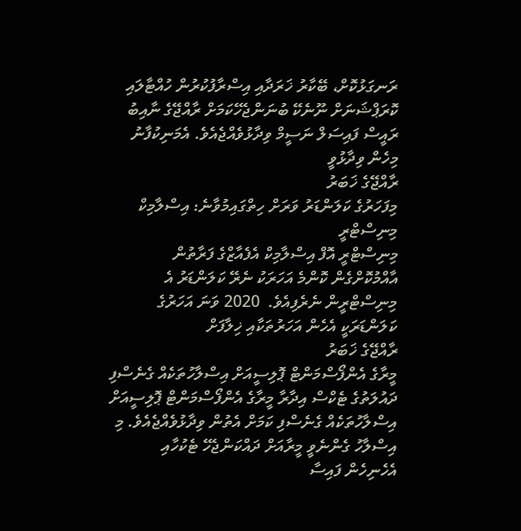ރަނގަޅުކޮށް، ބޭކާރު ޚަރަދާއި އިސްރާފުކުރުން ހުއްޓާލައި ކޮރަޕްޝަނަށް ނޫނެކޭ ބުނަންޖެހޭކަމަށް ރާއްޖޭގެ ނާއިބު ރައީސް ފައިސަލް ނަސީމް ވިދާޅުވެއްޖެއެވެ. އެމަނިކުފާނު މިހެން ވިދާޅުވީ
ރާއްޖޭގެ ޚަބަރު
މިފަހަރުގެ ކަލަންޑަރު ވަރަށް ހިތްގައިމުވާނެ: އިސްލާމިކް މިނިސްޓްރީ
މިނިސްޓްރީ އޮފް އިސްލާމިކް އެފެއާޒްގެ ފަރާތުން އާއްމުކޮށްގެން ކޮންމެ އަހަރަކު ނެރޭ ކަލަންޑަރު އެ މިނިސްޓްރީން ނެރެފިއެވެ.  2020 ވަނަ އަހަރުގެ ކަލަންޑަރަކީ އެހެން އަހަރުތަކާއި ޚިލާފަށް
ރާއްޖޭގެ ޚަބަރު
މީރާގެ އެންފޯސްމަންޓް ޕޮލިސީއަށް އިސްލާހުތަކެއް ގެނެސްފި
ދައުލަތުގެ ޓެކްސް އިދާރާ މީރާގެ އެންފޯސްމަންޓް ޕޮލިސީއަށް އިސްލާހުތަކެއް ގެނެސްފި ކަމަށް އެތުން ވިދާޅުވެއްޖެއެވެ. މި އިސްލާހު ގެންނެވީ މީރާއަށް ދައްކަންޖެހޭ ޓެކުހާއި އެހެނިހެން ފައިސާ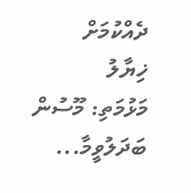ދެއްކުމަށް
ޚިޔާލު
މަޅުމަތި: މޫސުން ބަދަލުވީމާ...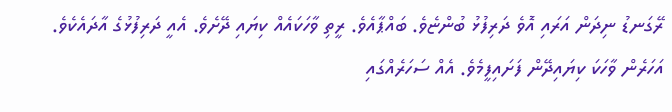ރޭގަނޑު ނިދަން އަރައި އޮވެ ދަރިފުޅު ބުންޏެވެ. ބައްޕާއެވެ. ރީތި ވާހަކައެއް ކިޔައި ދޭށެވެ. އެއީ ދަރިފުޅުގެ އާދައެކެވެ. އަހަރެން ވާހަކަ ކިޔައިދޭން ފަށައިފީމެވެ. އެއް ސަހަރެއްގައި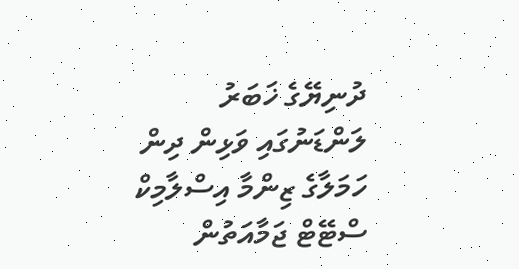ދުނިޔޭގެ ޚަބަރު
ލަންޑަނުގައި ވަޅިން ދިން ހަމަލާގެ ޒިންމާ އިސްލާމިކް ސްޓޭޓް ޖަމާއަތުން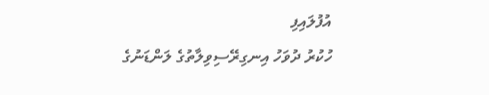އުފުލައިފި
ހުކުރު ދުވަހު އިނގިރޭސިވިލާތުގެ ލަންޑަނުގެ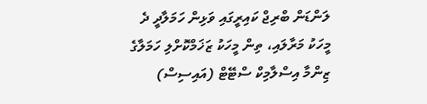ލަންޑަން ބްރިޖް ކައިރީގައި ވަޅިން ހަމަލާދީ ދެ މީހަކު މަރާލައި، ތިން މީހަކު ޒަޚަމްކޮށްލި ހަމަލާގެ ޒިންމާ އިސްލާމިކް ސްޓޭޓް (އައިސިސް)